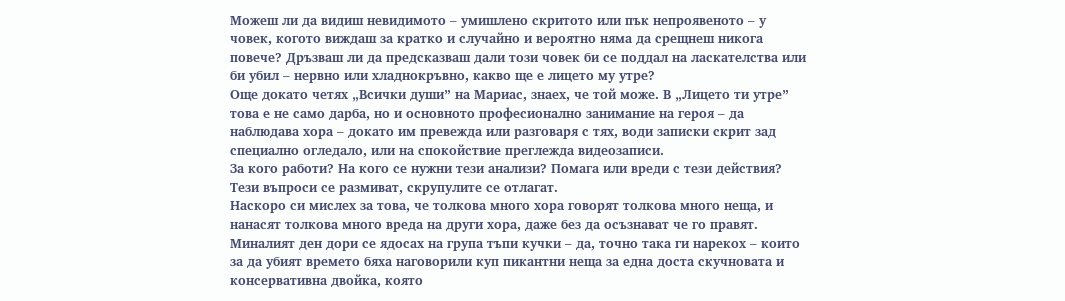Можеш ли да видиш невидимото – умишлено скритото или пък непроявеното – у човек, когото виждаш за кратко и случайно и вероятно няма да срещнеш никога повече? Дръзваш ли да предсказваш дали този човек би се поддал на ласкателства или би убил – нервно или хладнокръвно, какво ще е лицето му утре?
Още докато четях „Всички души” на Мариас, знаех, че той може. В „Лицето ти утре” това е не само дарба, но и основното професионално занимание на героя – да наблюдава хора – докато им превежда или разговаря с тях, води записки скрит зад специално огледало, или на спокойствие преглежда видеозаписи.
За кого работи? На кого се нужни тези анализи? Помага или вреди с тези действия? Тези въпроси се размиват, скрупулите се отлагат.
Наскоро си мислех за това, че толкова много хора говорят толкова много неща, и нанасят толкова много вреда на други хора, даже без да осъзнават че го правят. Миналият ден дори се ядосах на група тъпи кучки – да, точно така ги нарекох – които за да убият времето бяха наговорили куп пикантни неща за една доста скучновата и консервативна двойка, която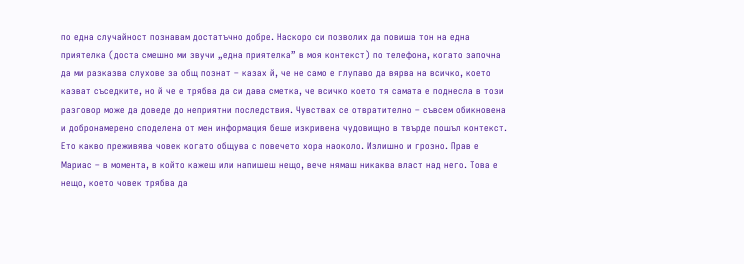по една случайност познавам достатъчно добре. Наскоро си позволих да повиша тон на една приятелка (доста смешно ми звучи „една приятелка” в моя контекст) по телефона, когато започна да ми разказва слухове за общ познат – казах й, че не само е глупаво да вярва на всичко, което казват съседките, но й че е трябва да си дава сметка, че всичко което тя самата е поднесла в този разговор може да доведе до неприятни последствия. Чувствах се отвратително – съвсем обикновена и добронамерено споделена от мен информация беше изкривена чудовищно в твърде пошъл контекст. Ето какво преживява човек когато общува с повечето хора наоколо. Излишно и грозно. Прав е Мариас – в момента, в който кажеш или напишеш нещо, вече нямаш никаква власт над него. Това е нещо, което човек трябва да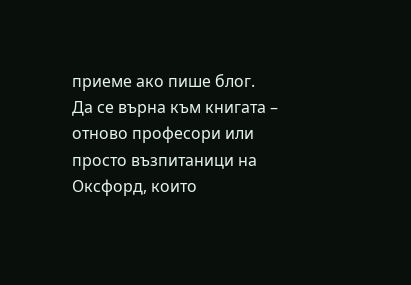приеме ако пише блог.
Да се върна към книгата – отново професори или просто възпитаници на Оксфорд, които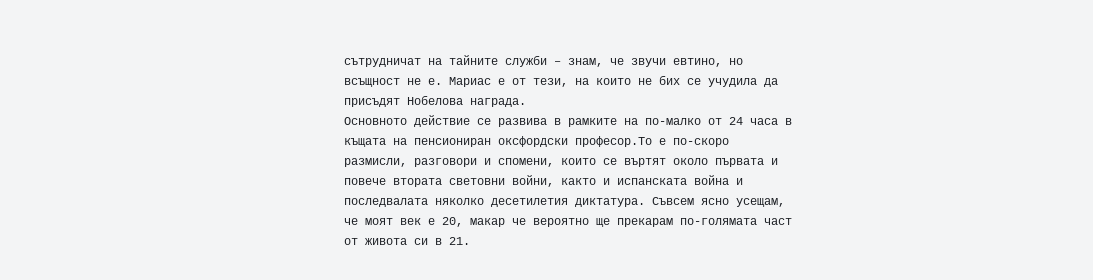сътрудничат на тайните служби – знам, че звучи евтино, но всъщност не е. Мариас е от тези, на които не бих се учудила да присъдят Нобелова награда.
Основното действие се развива в рамките на по-малко от 24 часа в къщата на пенсиониран оксфордски професор.То е по-скоро размисли, разговори и спомени, които се въртят около първата и повече втората световни войни, както и испанската война и последвалата няколко десетилетия диктатура. Съвсем ясно усещам, че моят век е 20, макар че вероятно ще прекарам по-голямата част от живота си в 21.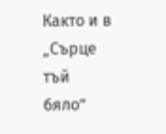Както и в „Сърце тъй бяло”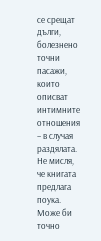се срещат дълги, болезнено точни пасажи, които описват интимните отношения – в случая раздялата.
Не мисля, че книгата предлага поука. Може би точно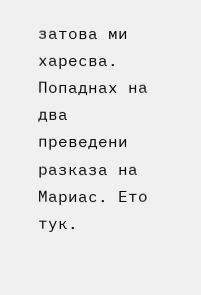затова ми харесва.
Попаднах на два преведени разказа на Мариас. Ето тук.